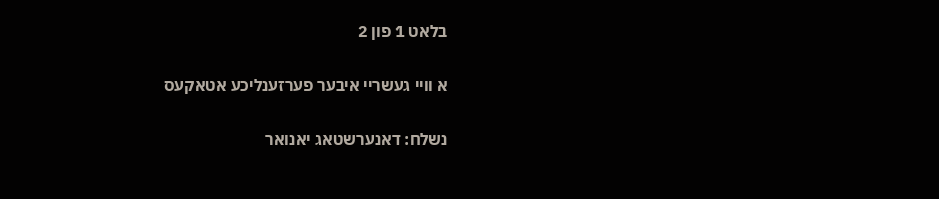בלאט 1 פון 2

א וויי געשריי איבער פערזענליכע אטאקעס

נשלח: דאנערשטאג יאנואר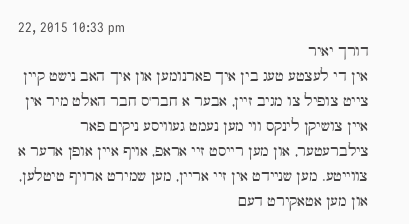22, 2015 10:33 pm
דורך יאיר
אין די לעצטע טעג בין איך פארנומען און איך האב נישט קיין צייט צופיל צו מגיב זיין, אבער א חבר'ס חבר האלט מיר אין איין צושיקן לינקס ווי מען נעמט געוויסע ניקים פאר צילברעטער, און מען רייסט זיי אראפ, אויף איין אופן אדער א צווייטע. מען שניידט אין זיי אריין, מען שמירט ארויף טיטלען, און מען אטאקירט דעם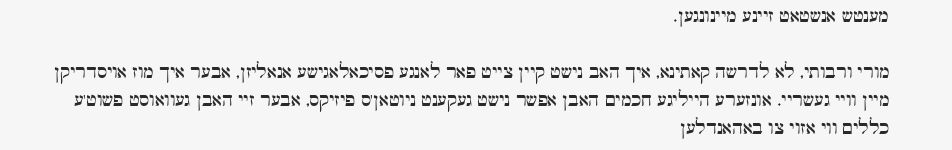מענטש אנשטאט זיינע מיינונגען.

מורי ורבותי, לא לדרשה קאתינא, איך האב נישט קיין צייט פאר לאנגע פסיכאלאגישע אנאליזן, אבער איך מוז אויסדריקן מיין וויי געשריי. אונזערע הייליגע חכמים האבן אפשר נישט געקענט ניוטאן'ס פיזיקס, אבער זיי האבן געוואוסט פשוט'ע כללים ווי אזוי צו באהאנדלען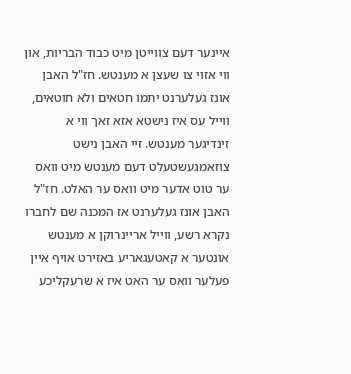איינער דעם צווייטן מיט כבוד הבריות, און ווי אזוי צו שעצן א מענטש. חז"ל האבן אונז געלערנט יתמו חטאים ולא חוטאים, ווייל עס איז נישטא אזא זאך ווי א זינדיגער מענטש. זיי האבן נישט צוזאמגעשטעלט דעם מענטש מיט וואס ער טוט אדער מיט וואס ער האלט. חז"ל האבן אונז געלערנט אז המכנה שם לחברו נקרא רשע, ווייל אריינרוקן א מענטש אונטער א קאטעגאריע באזירט אויף איין פעלער וואס ער האט איז א שרעקליכע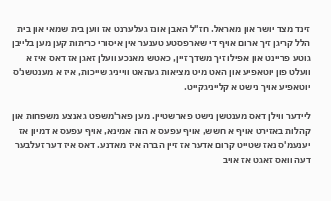זינד מצד יושר און מאראל. חז"ל האבן אונז געלערנט אז ווען בית שמאי און בית הלל קריגן זיך ארום אויף די שארפסטע טענער אין איסורי כריתות קען מען בלייבן גוטע פריינט און אפילו זיך משדך זיין, כאטש מאנכע וועלן זאגן אז דאס איז א וועלט פון יוטאפיע און האט מיט מציאות געהאט ווייניג שייכות, איז א מענטשנ'ס יוטאפיע אויך נישט א קלייניגקייט.

ליידער ווילן דאס מענטשן נישט פארשטיין. מען פאר'משפט גאנצע משפחות און קהלות באזירט אויף א חשש, אויף עפעס א הוה אמינא, אויף עפעס א דמיון אז יענעמ'ס נאז שטייט קרום אדער אז זיין הברה איז מאדנע. דאס איז דער זעלבער דעה וואס זאגט אז אויב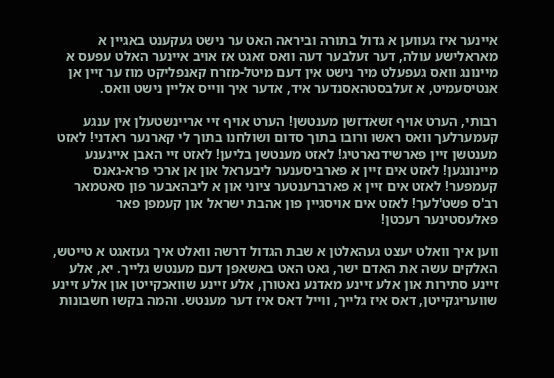איינער איז געווען א גדול בתורה וביראה האט ער נישט געקענט באגיין א מאראלישע עולה, דער זעלבער דעה וואס זאגט אז אויב איינער האלט עפעס א מיינונג וואס געפעלט מיר נישט אין דעם מיטל-מזרח קאנפליקט מוז ער זיין אן אנטיסעמיט, א זעלבסטהאסנדער איד, אדער איך ווייס אליין נישט וואס.

רבותי, הערט אויף זשאדזשן מענטשן! הערט אויף זיי אריינשטעלן אין ענגע קעמערלעך וואס ראשו ורובו בתוך סדום ושולחנו בתוך לי קארנער ראדני! לאזט מענטשן זיין פארשידנארטיג! לאזט מענטשן בליען! לאזט זיי האבן אייגענע מיינונגען! לאזט אים זיין א פארביסענער ליבעראל און אן ארכי פרא-גאנס קעמפער! לאזט אים זיין א פארברענטער ציוני און א ליבהאבער פון סאטמאר רב'ס פשט'לעך! לאזט אים אויסגיין פון אהבת ישראל און קעמפן פאר פאלעסטינער רעכטן!

ווען איך וואלט יעצט געהאלטן א שבת הגדול דרשה וואלט איך געזאגט א טייטש, האלקים עשה את האדם ישר, גאט האט באשאפן דעם מענטש גלייך. יא, אלע זיינע סתירות און אלע זיינע מאדנע נאטורן, אלע זיינע שוואכקייטן און אלע זיינע שוועריגקייטן, דאס איז גלייך, ווייל דאס איז דער מענטש. והמה בקשו חשבונות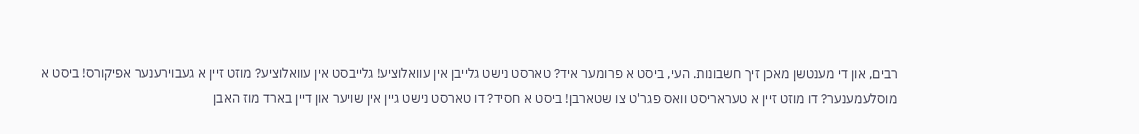רבים, און די מענטשן מאכן זיך חשבונות. העי, ביסט א פרומער איד? טארסט נישט גלייבן אין עוואלוציע! גלייבסט אין עוואלוציע? מוזט זיין א געבוירענער אפיקורס! ביסט א מוסלעמענער? דו מוזט זיין א טעראריסט וואס פגר'ט צו שטארבן! ביסט א חסיד? דו טארסט נישט גיין אין שויער און דיין בארד מוז האבן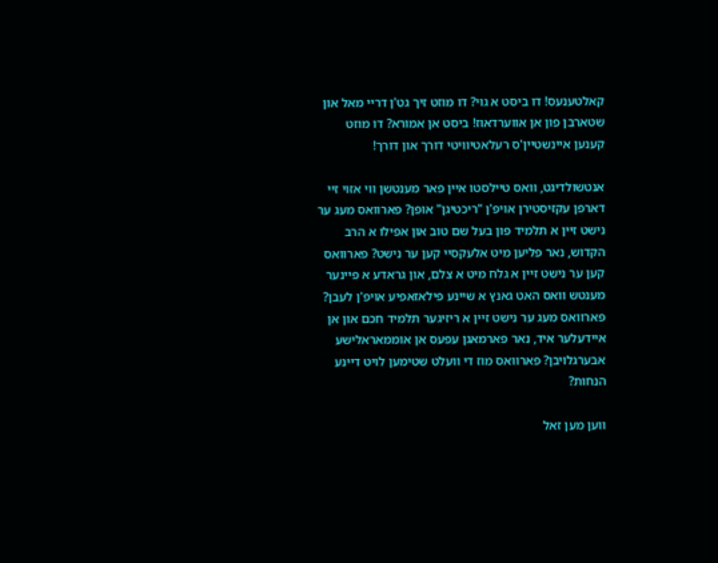קאלטענעס! דו ביסט א גוי? דו מוזט זיך גט'ן דריי מאל און שטארבן פון אן אווערדאוז! ביסט אן אמורא? דו מוזט קענען איינשטיין'ס רעלאטיוויטי דורך און דורך!

אנטשולדיגט, וואס טיילסטו איין פאר מענטשן ווי אזוי זיי דארפן עקזיסטירן אויפ'ן "ריכטיגן" אופן? פארוואס מעג ער נישט זיין א תלמיד פון בעל שם טוב און אפילו א הרב הקדוש, נאר פליען מיט אלעקסיי קען ער נישט? פארוואס קען ער נישט זיין א גלח מיט א צלם, און גראדע א פיינער מענטש וואס האט גאנץ א שיינע פילאזאפיע אויפ'ן לעבן? פארוואס מעג ער נישט זיין א ריזיגער תלמיד חכם און אן איידעלער איד, נאר פארמאגן עפעס אן אוממאראלישע אבערגלויבן? פארוואס מוז די וועלט שטימען לויט דיינע הנחות?

ווען מען זאל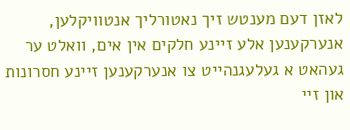לאזן דעם מענטש זיך נאטורליך אנטוויקלען, אנערקענען אלע זיינע חלקים אין אים, וואלט ער געהאט א געלעגנהייט צו אנערקענען זיינע חסרונות און זיי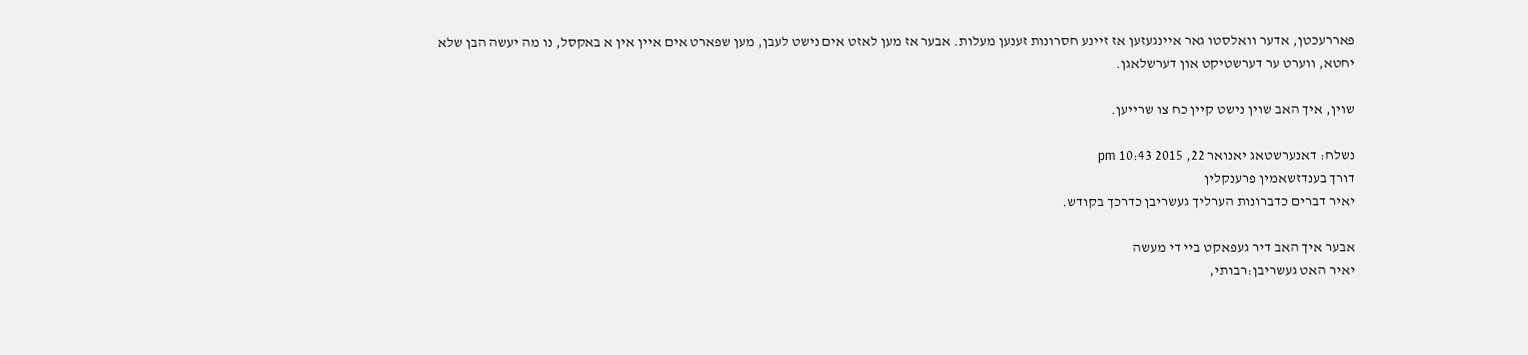פאררעכטן, אדער וואלסטו גאר איינגעזען אז זיינע חסרונות זענען מעלות. אבער אז מען לאזט אים נישט לעבן, מען שפארט אים איין אין א באקסל, נו מה יעשה הבן שלא יחטא, ווערט ער דערשטיקט און דערשלאגן.

שוין, איך האב שוין נישט קיין כח צו שרייען.

נשלח: דאנערשטאג יאנואר 22, 2015 10:43 pm
דורך בענדזשאמין פרענקלין
יאיר דברים כדברונות הערליך געשריבן כדרכך בקודש.

אבער איך האב דיר געפאקט ביי די מעשה
יאיר האט געשריבן:רבותי,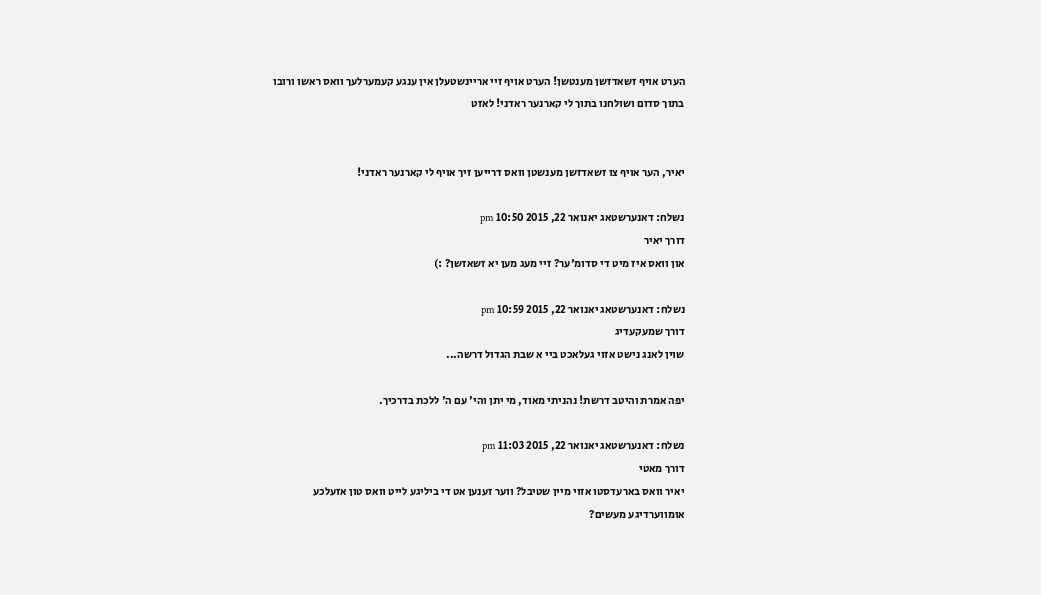הערט אויף זשאדזשן מענטשן! הערט אויף זיי אריינשטעלן אין ענגע קעמערלעך וואס ראשו ורובו בתוך סדום ושולחנו בתוך לי קארנער ראדני! לאזט


יאיר, הער אויף צו זשאדזשן מענשטן וואס דרייען זיך אויף לי קארנער ראדני!

נשלח: דאנערשטאג יאנואר 22, 2015 10:50 pm
דורך יאיר
און וואס איז מיט די סדומ'ער? זיי מעג מען יא זשאזשן? :)

נשלח: דאנערשטאג יאנואר 22, 2015 10:59 pm
דורך שמעקעדיג
שוין לאנג נישט אזוי געלאכט ביי א שבת הגדול דרשה...

יפה אמרת והיטב דרשת! נהניתי מאוד, מי יתן והי' עם ה' ללכת בדרכיך.

נשלח: דאנערשטאג יאנואר 22, 2015 11:03 pm
דורך מאטי
יאיר וואס בארעדסטו אזוי מיין שטיבל? ווער זענען אט די ביליגע לייט וואס טון אזעלכע אומווערדיגע מעשים?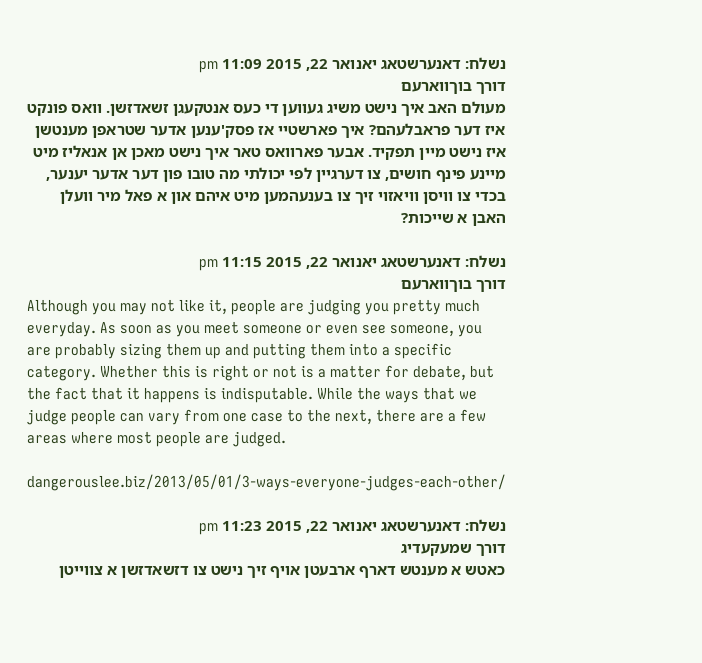נשלח: דאנערשטאג יאנואר 22, 2015 11:09 pm
דורך בוךווארעם
מעולם האב איך נישט משיג געווען די כעס אנטקעגן זשאדזשן. וואס פונקט איז דער פראבלעהם? איך פארשטיי אז פסק'ענען אדער שטראפן מענטשן איז נישט מיין תפקיד. אבער פארוואס טאר איך נישט מאכן אן אנאליז מיט מיינע פינף חושים, צו דערגיין לפי יכולתי מה טובו פון דער אדער יענער, בכדי צו וויסן וויאזוי זיך צו בענעהמען מיט איהם און א פאל מיר וועלן האבן א שייכות?

נשלח: דאנערשטאג יאנואר 22, 2015 11:15 pm
דורך בוךווארעם
Although you may not like it, people are judging you pretty much everyday. As soon as you meet someone or even see someone, you are probably sizing them up and putting them into a specific category. Whether this is right or not is a matter for debate, but the fact that it happens is indisputable. While the ways that we judge people can vary from one case to the next, there are a few areas where most people are judged.

dangerouslee.biz/2013/05/01/3-ways-everyone-judges-each-other/

נשלח: דאנערשטאג יאנואר 22, 2015 11:23 pm
דורך שמעקעדיג
כאטש א מענטש דארף ארבעטן אויף זיך נישט צו דזשאדזשן א צווייטן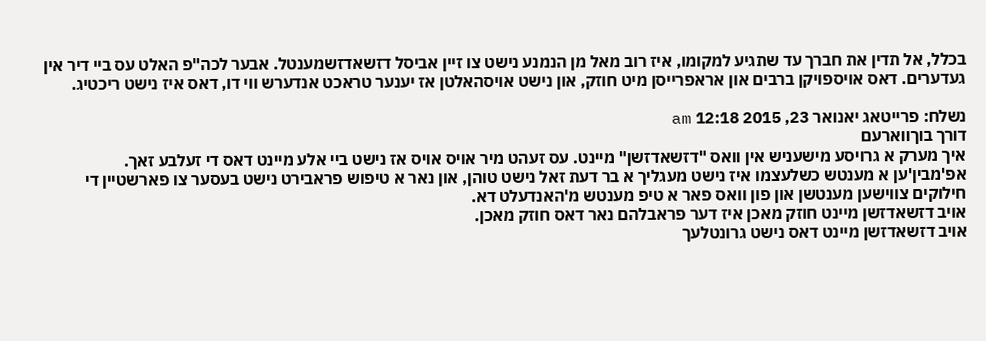בכלל, אל תדין את חברך עד שתגיע למקומו, איז רוב מאל מן הנמנע נישט צו זיין אביסל דזשאדזשמענטל. אבער לכה"פ האלט עס ביי דיר אין געדערים. דאס אויספויקן ברבים און אראפרייסן מיט חוזק, און נישט אויסהאלטן אז יענער טראכט אנדערש ווי דו, דאס איז נישט ריכטיג.

נשלח: פרייטאג יאנואר 23, 2015 12:18 am
דורך בוךווארעם
איך מערק א גרויסע מישעניש אין וואס "דזשאדזשן" מיינט. עס זעהט מיר אויס אויס אז נישט ביי אלע מיינט דאס די זעלבע זאך.
אפ'מבין'ען א מענטש כשלעצמו איז נישט מעגליך א בר דעת זאל נישט טוהן, און נאר א טיפוש פראבירט נישט בעסער צו פארשטיין די חילוקים צווישען מענטשן און פון וואס פאר א טיפ מענטש מ'האנדעלט דא.
אויב דזשאדזשן מיינט חוזק מאכן איז דער פראבלהם נאר דאס חוזק מאכן.
אויב דזשאדזשן מיינט דאס נישט גרונטלעך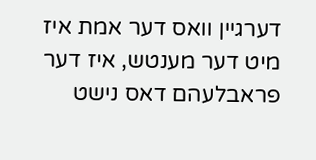דערגיין וואס דער אמת איז מיט דער מענטש, איז דער פראבלעהם דאס נישט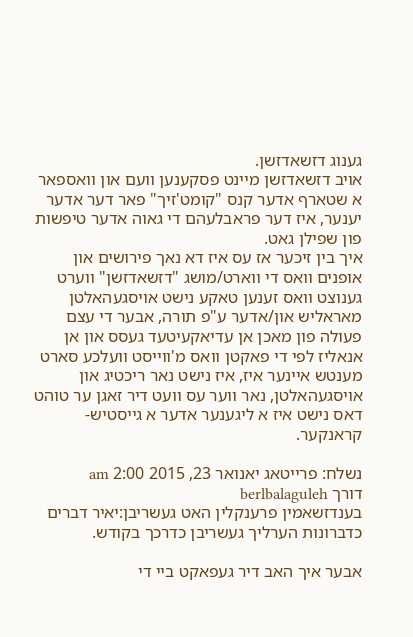גענוג דזשאדזשן.
אויב דזשאדזשן מיינט פסקענען וועם און וואספאר א שטארף אדער קנס "קומט'זיך" פאר דער אדער יענער, איז דער פראבלעהם די גאוה אדער טיפשות פון שפילן גאט.
איך בין זיכער אז עס איז דא נאך פירושים און אופנים וואס די ווארט/מושג "דזשאדזשן" ווערט גענוצט וואס זענען טאקע נישט אויסגעהאלטן מאראליש און/אדער ע"פ תורה, אבער די עצם פעולה פון מאכן אן עדיאקעיטעד געסס און אן אנאליז לפי די פאקטן וואס מ'ווייסט וועלכע סארט מענטש איינער איז, איז נישט נאר ריכטיג און אויסגעהאלטן, נאר ווער עס וועט דיר זאגן ער טוהט דאס נישט איז א ליגענער אדער א גייסטיש-קראנקער.

נשלח: פרייטאג יאנואר 23, 2015 2:00 am
דורך berlbalaguleh
בענדזשאמין פרענקלין האט געשריבן:יאיר דברים כדברונות הערליך געשריבן כדרכך בקודש.

אבער איך האב דיר געפאקט ביי די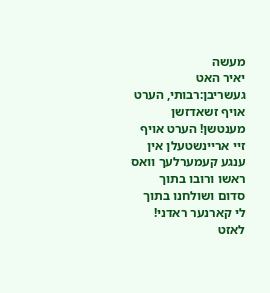מעשה
יאיר האט געשריבן:רבותי, הערט אויף זשאדזשן מענטשן! הערט אויף זיי אריינשטעלן אין ענגע קעמערלעך וואס ראשו ורובו בתוך סדום ושולחנו בתוך לי קארנער ראדני! לאזט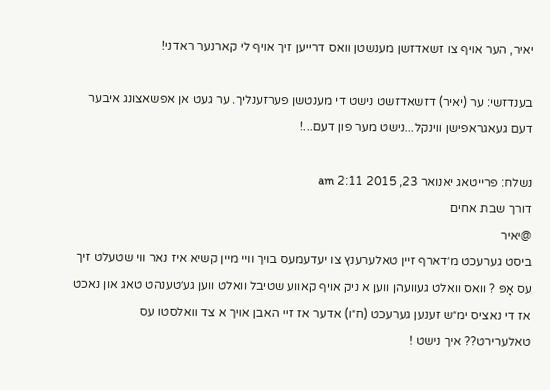יאיר, הער אויף צו זשאדזשן מענשטן וואס דרייען זיך אויף לי קארנער ראדני!

בענדזשי: ער (יאיר) דזשאדזשט נישט די מענטשן פערזענליך. ער געט אן אפשאצונג איבער דעם געאגראפישן ווינקל...נישט מער פון דעם...!

נשלח: פרייטאג יאנואר 23, 2015 2:11 am
דורך שבת אחים
@יאיר
ביסט גערעכט מ׳דארף זיין טאלערענץ צו יעדעמעס בויך וויי מיין קשיא איז נאר ווי שטעלט זיך עס אָפּ ? וואס וואלט געוועהן ווען א ניק אויף קאווע שטיבל וואלט ווען גע׳טענהט טאג און נאכט אז די נאציס ימ״ש זענען גערעכט (ח״ו) אדער אז זיי האבן אויך א צד וואלסטו עס טאלערירט?? איך נישט !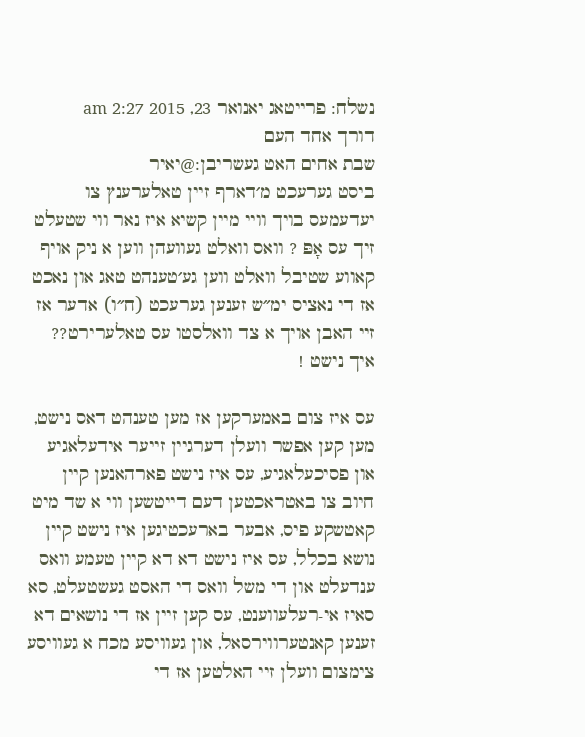נשלח: פרייטאג יאנואר 23, 2015 2:27 am
דורך אחד העם
שבת אחים האט געשריבן:@יאיר
ביסט גערעכט מ׳דארף זיין טאלערענץ צו יעדעמעס בויך וויי מיין קשיא איז נאר ווי שטעלט זיך עס אָפּ ? וואס וואלט געוועהן ווען א ניק אויף קאווע שטיבל וואלט ווען גע׳טענהט טאג און נאכט אז די נאציס ימ״ש זענען גערעכט (ח״ו) אדער אז זיי האבן אויך א צד וואלסטו עס טאלערירט?? איך נישט !

עס איז צום באמערקען אז מען טענהט דאס נישט, מען קען אפשר וועלן דערגיין זייער אידעלאגיע און פסיכעלאגיע, עס איז נישט פארהאנען קיין חיוב צו באטראכטען דעם דייטשען ווי א שד מיט קאטשקע פיס, אבער בארעכטיגען איז נישט קיין נושא בכלל, עס איז נישט דא דא קיין טעמע וואס ענדעלט און די משל וואס די האסט געשטעלט, סא סאיז אי-רעלעווענט, עס קען זיין אז די נושאים דא זענען קאנטערווירסאל, און געוויסע מכח א געוויסע צימצום וועלן זיי האלטען אז די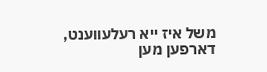משל איז ייא רעלעווענט, דארפען מען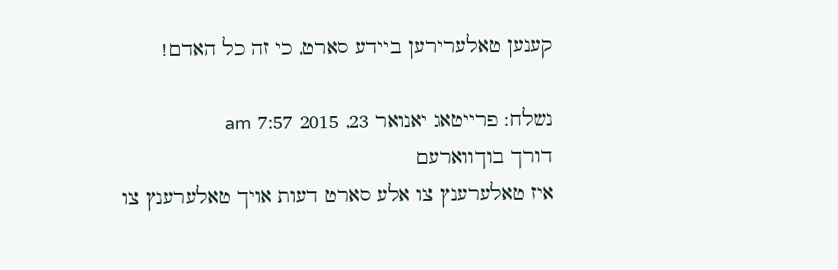קענען טאלערירען ביידע סארט, כי זה כל האדם!

נשלח: פרייטאג יאנואר 23, 2015 7:57 am
דורך בוךווארעם
איז טאלערענץ צו אלע סארט דעות אויך טאלערענץ צו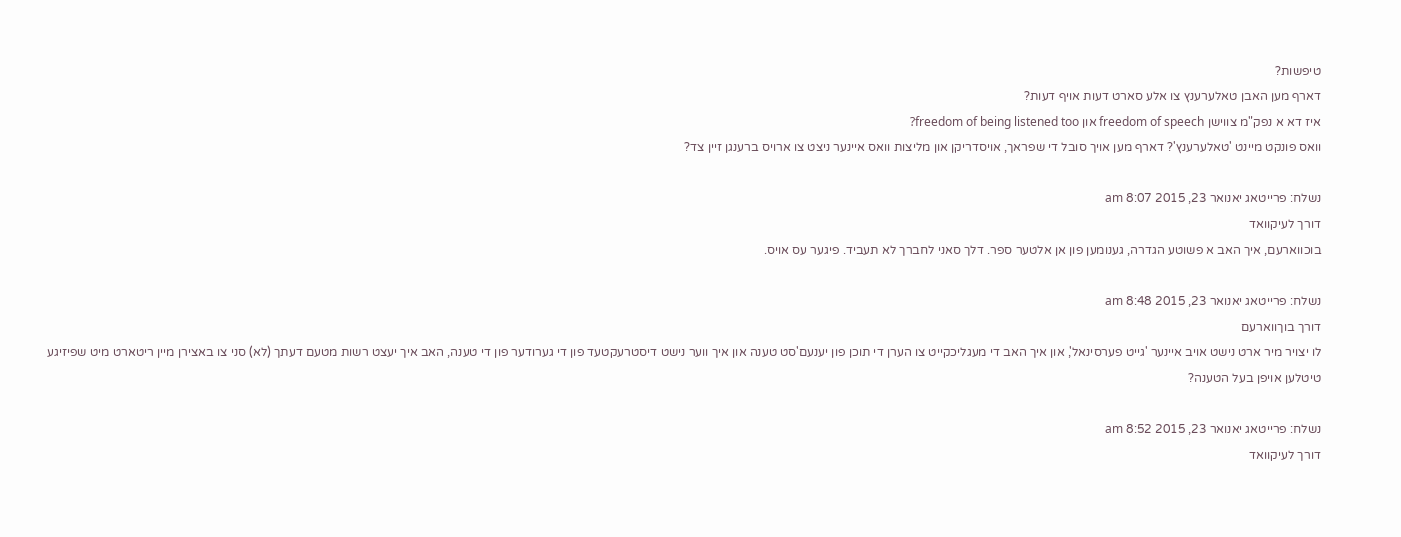טיפשות?
דארף מען האבן טאלערענץ צו אלע סארט דעות אויף דעות?
איז דא א נפק"מ צווישן freedom of speech און freedom of being listened too?
וואס פונקט מיינט 'טאלערענץ'? דארף מען אויך סובל די שפראך, אויסדריקן און מליצות וואס איינער ניצט צו ארויס ברענגן זיין צד?

נשלח: פרייטאג יאנואר 23, 2015 8:07 am
דורך לעיקוואד
בוכווארעם, איך האב א פשוטע הגדרה, גענומען פון אן אלטער ספר. דלך סאני לחברך לא תעביד. פיגער עס אויס.

נשלח: פרייטאג יאנואר 23, 2015 8:48 am
דורך בוךווארעם
לו יצויר מיר ארט נישט אויב איינער 'גייט פערסינאל', און איך האב די מעגליכקייט צו הערן די תוכן פון יענעם'סט טענה און איך ווער נישט דיסטרעקטעד פון די גערודער פון די טענה, האב איך יעצט רשות מטעם דעתך (לא) סני צו באצירן מיין ריטארט מיט שפיזיגע טיטלען אויפן בעל הטענה?

נשלח: פרייטאג יאנואר 23, 2015 8:52 am
דורך לעיקוואד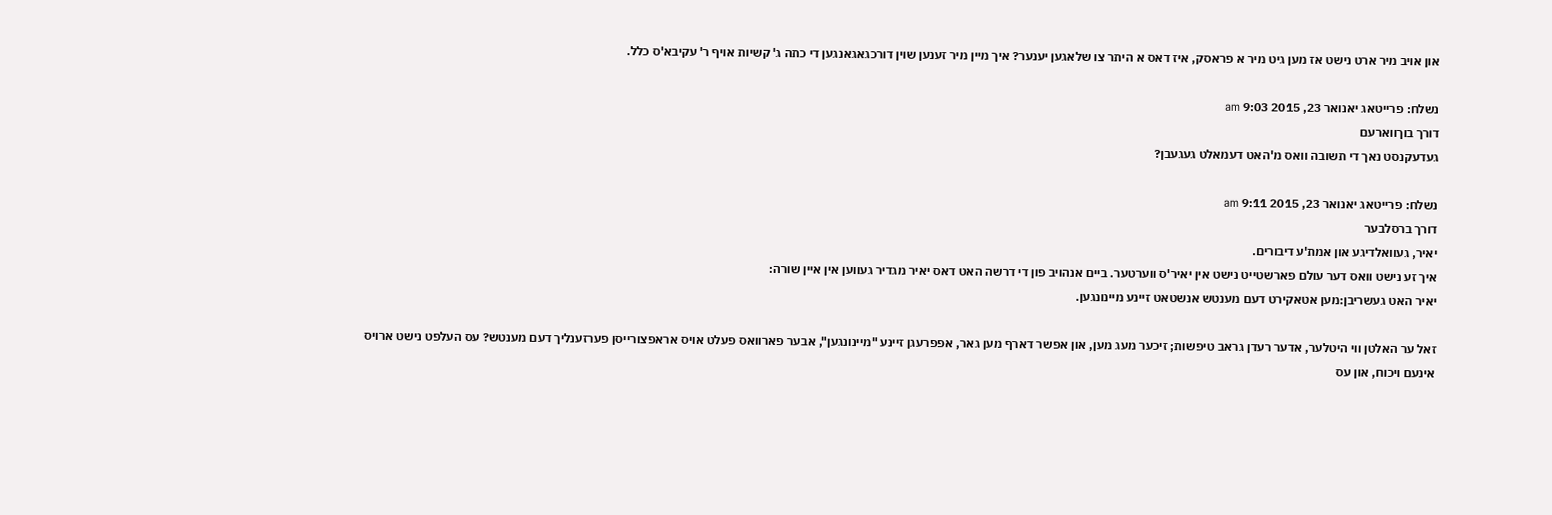און אויב מיר ארט נישט אז מען גיט מיר א פראסק, איז דאס א היתר צו שלאגען יענער? איך מיין מיר זענען שוין דורכגאגאנגען די כתה ג' קשיות אויף ר' עקיבא'ס כלל.

נשלח: פרייטאג יאנואר 23, 2015 9:03 am
דורך בוךווארעם
געדעקנסט נאך די תשובה וואס מ'האט דעמאלט געגעבן?

נשלח: פרייטאג יאנואר 23, 2015 9:11 am
דורך ברסלבער
יאיר, געוואלדיגע און אמת'ע דיבורים.
איך זע נישט וואס דער עולם פארשטייט נישט אין יאיר'ס ווערטער. ביים אנהויב פון די דרשה האט דאס יאיר מגדיר געווען אין איין שורה:
יאיר האט געשריבן:מען אטאקירט דעם מענטש אנשטאט זיינע מיינונגען.

זאל ער האלטן ווי היטלער, אדער רעדן גראב טיפשות; זיכער מעג מען, און אפשר דארף מען גאר, אפפרעגן זיינע "מיינונגען", אבער פארוואס פעלט אויס אראפצורייסן פערזענליך דעם מענטש? עס העלפט נישט ארויס אינעם ויכוח, און עס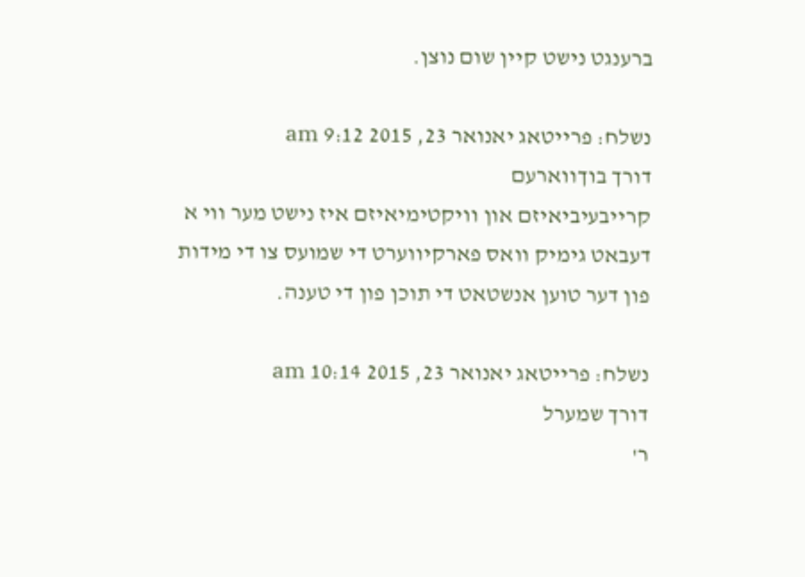ברענגט נישט קיין שום נוצן.

נשלח: פרייטאג יאנואר 23, 2015 9:12 am
דורך בוךווארעם
קרייבעיביאיזם און וויקטימיאיזם איז נישט מער ווי א דעבאט גימיק וואס פארקיווערט די שמועס צו די מידות פון דער טוען אנשטאט די תוכן פון די טענה.

נשלח: פרייטאג יאנואר 23, 2015 10:14 am
דורך שמערל
ר'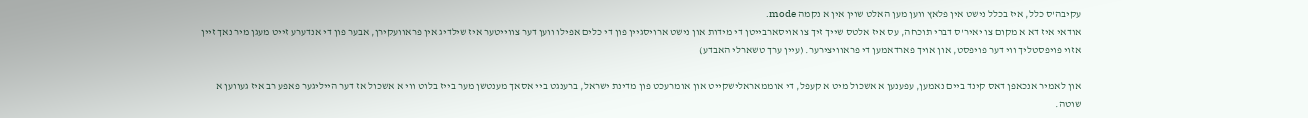עקיבה'ס כלל, איז בכלל נישט אין פלאץ ווען מען האלט שוין אין א נקמה mode.
אודאי איז דא א מקום צו יאיר'ס דברי תוכחה, עס איז אלטס שייך זיך צו אויסארבייטן די מידות און נישט ארויסגיין פון די כלים אפילו ווען דער צווייטער איז שילדיג אין פראוועקירן, אבער פון די אנדערע זייט מעגן מיר נאך זיין אזוי פויפסטליך ווי דער פויפסט, און אויך פארדאמען די פראוויצירער. (עיין ערך טשארלי האבדע)

און לאמיר אנכאפן דאס קינד ביים נאמען, עפענען א אשכול מיט א קעפל, די אוממאראלישקייט און אומרעכט פון מדינת ישראל, ברענגט ביי אסאך מענטשן מער בייז בלוט ווי א אשכול אז דער הייליגער פאפע רב איז געווען א שוטה.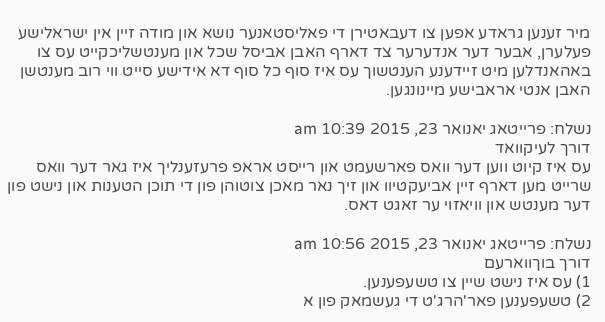מיר זענען גראדע אפען צו דעבאטירן די פאליסטאנער נושא און מודה זיין אין ישראלישע פעלערן, אבער דער אנדערער צד דארף האבן אביסל שכל און מענטשליכקייט עס צו באהאנדלען מיט זיידענע הענטשוך עס איז סוף כל סוף דא אידישע סייט ווי רוב מענטשן האבן אנטי אראבישע מיינונגען.

נשלח: פרייטאג יאנואר 23, 2015 10:39 am
דורך לעיקוואד
עס איז קיוט ווען דער וואס פארשעמט און רייסט אראפ פרעזענליך איז גאר דער וואס שרייט מען דארף זיין אביעקטיוו און זיך נאר מאכן צוטוהן פון די תוכן הטענות און נישט פון דער מענטש און וויאזוי ער זאגט דאס.

נשלח: פרייטאג יאנואר 23, 2015 10:56 am
דורך בוךווארעם
1) עס איז נישט שיין צו טשעפענען.
2) טשעפענען פאר'הרג'ט די געשמאק פון א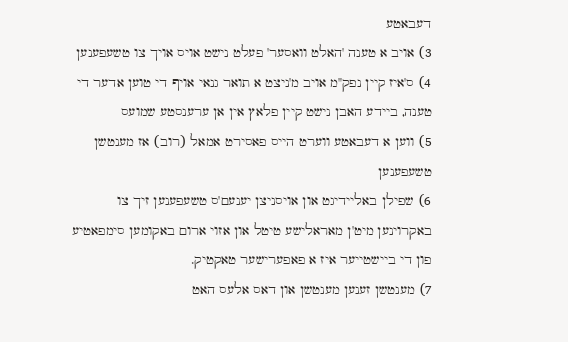דעבאטע
3) אויב א טענה 'האלט וואסער' פעלט נישט אויס אויך צו טשעפענען
4) ס'איז קיין נפק"מ אויב מ'ניצט א תואר גנאי אויף די טוען אדער די טענה, ביידע האבן נישט קיין פלאץ אין אן ערענסטע שמועס
5) ווען א דעבאטע ווערט הייס פאסירט אמאל (רוב) אז מענטשן טשעפענען
6) שפילן באליידיגט און אויסניצן יענעם'ס טשעפענען זיך צו באקרוינען מיט'ן מאראלישע טיטל און אזוי ארום באקומען סימפאטיע פון די ביישטייער איז א פאפערישער טאקטיק.
7) מענטשן זענען מענטשן און דאס אלעס האט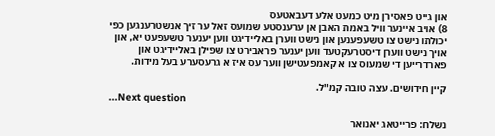און גייט פאסירן מיט כמעט אלע דעבאטעס
8) אויב איינער וויל באמת האבן אן ערענסטע שמועס זאל ער זיך אנשטרענגען כפי יכולתו נישט צו טשעפענען און נישט ווערן באליידיגט ווען יענער טשעפעט יא, און אויך נישט ווערן דיסטרעקטעד ווען יענער פראבירט צו שפילן באליידיגט און פארדרייען די שמעוס צו א קאמפעטישן ווער עס איז א גרעסערע בעל מידות.

קיין חידושים. עצה טובה קמ"ל.
...Next question

נשלח: פרייטאג יאנואר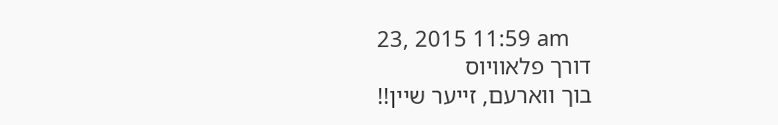23, 2015 11:59 am
דורך פלאוויוס
בוך ווארעם, זייער שיין!!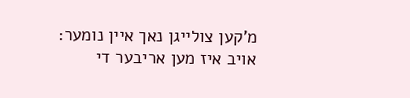מ'קען צולייגן נאך איין נומער: אויב איז מען אריבער די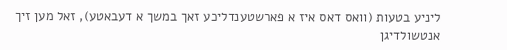ליניע בטעות (וואס דאס איז א פארשטענדליכע זאך במשך א דעבאטע), זאל מען זיך אנטשולדיגן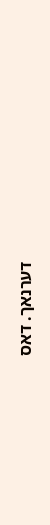דערנאך. דאס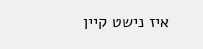איז נישט קיין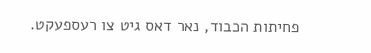פחיתות הכבוד, נאר דאס גיט צו רעספעקט.